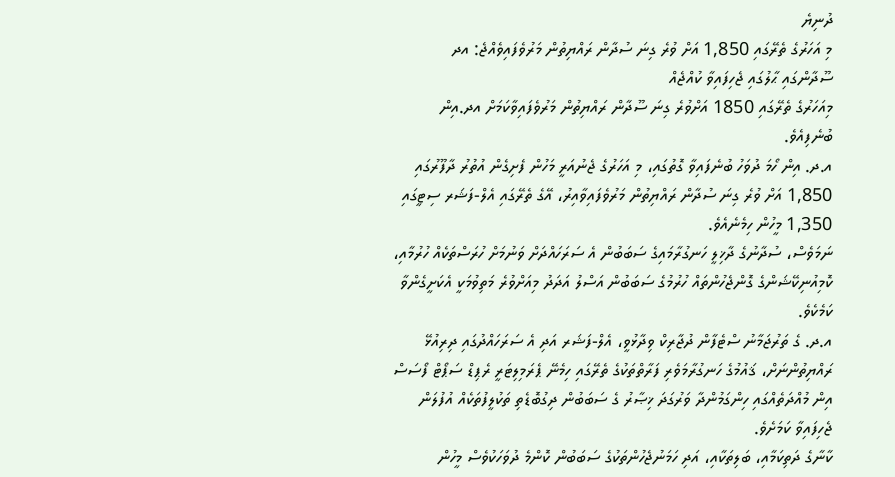ދުނިޔެ
މި އަހަރުގެ ތެރޭގައި 1,850 އަށް ވުރެ ގިނަ ސުދާން ރައްޔިތުން މަރުވެފައިވެއްޖެ: އދ
ސޫދާންގައި ޙާލުގައި ޖެހިފައިވާ ކުއްޖެއް
މިއަހަރުގެ ތެރޭގައި 1850 އަށްވުރެ ގިނަ ސޫދާން ރައްޔިތުން މަރުވެފައިވާކަމަށް އދ.އިން ބުނެފިއެވެ.
އ.ދ. އިން ހޯމަ ދުވަހު ބުނެފައިވާ ގޮތުގައި، މި އަހަރުގެ ޖެނުއަރީ މަހުން ފެށިގެން އުތުރު ދާފޫރުގައި 1,850 އަށް ވުރެ ގިނަ ސުދާން ރައްޔިތުން މަރުވެފައިވާއިރު، އޭގެ ތެރޭގައި އެލް-ފަޝަރ ސިޓީގައި 1,350 މީހުން ހިމެނެއެވެ.
ނަމަވެސް، ސުދާނުގެ ދާޚިލީ ހަނގުރާމައިގެ ސަބަބުން އެ ސަރަހައްދަށް ވަނުމަށް ހުރަސްތަކެއް ހުރުމާއި، ކޮމިއުނިކޭޝަންގެ ގޮންޖެހުންތައް ހުރުމުގެ ސަބަބުން އަސްލު އަދަދު މިއަށްވުރެ މަތިވުމަކީ އެކަށީގެންވާ ކަމެކެވެ.
އ.ދ. ގެ ތަރުޖަމާނު ސްޓެފާން ދުޖާރިކް ވިދާޅުވީ، އެލް-ފަޝަރ އަދި އެ ސަރަހައްދުގައި ދިރިއުޅޭ ރައްޔިތުންނަށް، ޤައުމުގެ ހަނގުރާމަވެރި ފަރާތްތަކުގެ ތެރޭގައި ހިމެނޭ ޕެރަމިލިޓަރީ ރެޕިޑް ސަޕޯޓް ފޯސަސް އިން މުއްދަތެއްގައި ހިންގަމުންދާ ވަރުގަދަ ޚިޞާރު ގެ ސަބަބުން ދިގުބޮޑެތި ތަކުލީފުތަކެއް އުފުލަން ޖެހިފައިވާ ކަމަށެވެ.
ކާނާގެ ދަތިކަމާއި، ބަލިތަކާއި، އަދި ހަމަނުޖެހުންތަކުގެ ސަބަބުން ކޮންމެ ދުވަހަކުވެސް މީހުން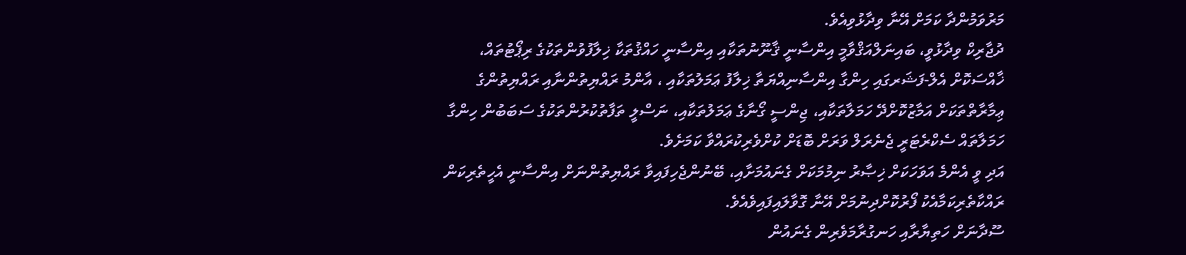މަރުވަމުންދާ ކަމަށް އޭނާ ވިދާޅުވިއެވެ.
ދުޖާރިކް ވިދާޅުވީ، ބައިނަލްއަޤްވާމީ އިންސާނީ ޤާނޫނުތަކާއި އިންސާނީ ހައްޤުތަކާ ޚިލާފުވުންތަކުގެ ރިޕޯޓުތައް، ޚާއްސަކޮށް އެލް-ފަޝަރގައި ހިންގާ އިންސާނިއްޔަތާ ޚިލާފު ޢަމަލުތަކާއި ، އާންމު ރައްޔިތުންނާއި ރައްޔިތުންގެ ޢިމާރާތްތަކަށް އަމާޒުކޮށްދޭ ހަމަލާތަކާއި، ޖިންސީ ގޯނާގެ ޢަމަލުތަކާއި، ނަސްލީ ތަފާތުކުރުންތަކުގެ ސަބަބުން ހިންގާ ހަމަލާތައް ސެކްރެޓަރީ ޖެނެރަލް ވަރަށް ބޮޑަށް ކުށްވެރިކުރައްވާ ކަމަށެވެ.
އަދި ވީ އެންމެ އަވަހަކަށް ޚިޞާރު ނިމުމަކަށް ގެނައުމަށާއި، ބޭނުންޖެހިފައިވާ ރައްޔިތުންނަށް އިންސާނީ އެހީތެރިކަން ރައްކާތެރިކަމާއެކު ފޯރުކޮށްދިނުމަށް އޭނާ ގޮވާލައިފައިވެއެވެ.
ސޫދާނަށް ހަތިޔާރާއި ހަނގުރާމަވެރިން ގެނައުން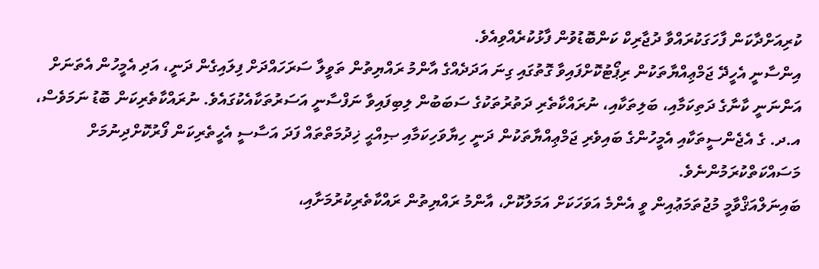ކުރިއަށްދާކަން ފާހަގަކުރައްވާ ދުޖާރިކް ކަންބޮޑުވުން ފާޅުކުރެއްވިއެވެ.
އިންސާނީ އެހީދޭ ޖަމްޢިއްޔާތަކުން ރިޕޯޓުކޮށްފައިވާ ގޮތުގައި ގިނަ އަދަދެއްގެ އާންމު ރައްޔިތުން ތަވީލާ ސަރަހައްދަށް ފިލައިގެން ދަނީ، އަދި އެމީހުން އެތަނަށް އަންނަނީ ކާނާގެ ދަތިކަމާއި، ބަލިތަކާއި، ނުރައްކާތެރި ދަތުރުތަކުގެ ސަބަބުން ލިބިފައިވާ ނަފްސާނީ އަސަރުތަކާއެކުގައެވެ. ނުރައްކާތެރިކަން ބޮޑު ނަމަވެސް، އ.ދ. ގެ އެޖެންސީތަކާއި އެމީހުންގެ ބައިވެރި ޖަމްޢިއްޔާތަކުން ދަނީ ހިޔާވަހިކަމާއި ޞިއްޙީ ޚިދުމަތްތައް ފަދަ އަސާސީ އެހީތެރިކަން ފޯރުކޮށްދިނުމަށް މަސައްކަތްކުރަމުންނެވެ.
ބައިނަލްއަޤްވާމީ މުޖުތަމަޢުއިން ވީ އެންމެ އަވަހަކަށް އަމަލުކޮށް، އާންމު ރައްޔިތުން ރައްކާތެރިކުރުމަށާއި،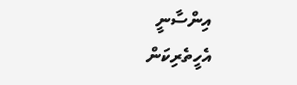އިންސާނީ އެހީތެރިކަން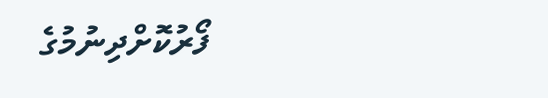ފޯރުކޮށްދިނުމުގެ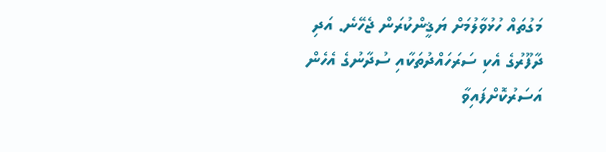މަގުތައް ހުޅުވާލުމަށް ޔަޤީންކުރަން ޖެހޭނެ. އަދި ދާފޫރުގެ އެކި ސަރަހައްދުތަކާއި ސުދާނުގެ އެހެން އަސަރުކޮށްފައިވާ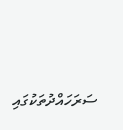ސަރަހައްދުތަކުގައި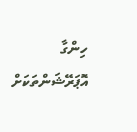ހިންގާ އޮޕަރޭޝަންތަކަށް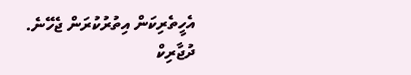އެހީތެރިކަން އިތުރުކުރަން ޖެހޭނެ.
ދުޖާރިކް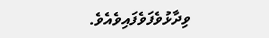ވިދާޅުވެފަވެފައިވެއެވެ.